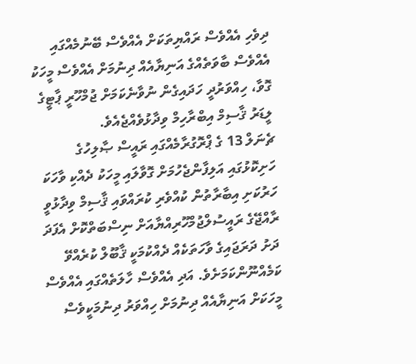ދިވެހި އެއްވެސް ރައްޔިތަކަށް އެއްވެސް ބޭނުމެއްގައި އެއްވެސް ބާވަތެއްގެ އަނިޔާއެއް ދިނުމަށް އެއްވެސް މީހަކު ގޮވާ، ހިއްވަރުދީ ހަދައިގެން ނުވާނެކަމަށް ޖުމްހޫރީ ޕާޓީގެ ލީޑަރު ޤާސިމް އިބްރާހިމް ވިދާޅުވެއްޖެއެވެ.
ޗެނަލް 13 ގެ ޕްރޮގުރާމެއްގައި ރައީސް ޞާލިހުގެ ހަށިކޮޅުގައި އަލިފާންޖެހުމަށް ގޮވާލައި މީހަކު ދެއްކި ވާހަކަ ހަރުކަށި އިބާރާތުން ކުއްވެރި ކުރައްވައި ޤާސިމް ވިދާޅުވީ ރާއްޖޭގެ ރައީސުލްޖުމްހޫރިއްޔާއަށް ނިސްބަތްކޮށް އެފަދަ ދަށު ދަރަޖައިގެ ވާހަތަކެއް ދެއްކުމަކީ ޤާބޫލް ކުރެއްވޭ ކަމެއްނޫންކަމަށެވެ. އަދި އެއްވެސް ހާލަތެއްގައި އެއްވެސް މީހަކަށް އަނިޔާއެއް ދިނުމަށް ހިއްވަރު ދިނުމަކީވެސް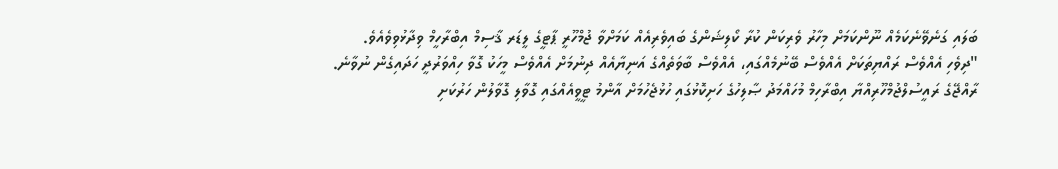ބަލައި ގަނެވޭނެކަމެއް ނޫންކަމަށް މިހާރު ވެރިކަން ކުރާ ކޯލިޝަންގެ ބައިވެރިއެއް ކަމަށްވާ ޖުމްހޫރީ ޕާޓީގެ ލީޑަރ ޤާސިމް އިބްރާހީމް ވިދާޅުވިވެއެވެ.
"ދިވެހި އެއްވެސް ރައްޔިތަކަށް އެއްވެސް ބޭނުމެއްގައި، އެއްވެސް ބާވަތެއްގެ އަނިޔާއެއް ދިނުމަށް އެއްވެސް މީހަކު ގޮވާ ހިއްވަރުދީ ހަދައިގެން ނުވާނެ. ރާއްޖޭގެ ރައީސުލްޖުމްހޫރިއްޔާ އިބްރާހިމް މުހައްމަދު ޞާލިހުގެ ހަށިކޮޅުގައި ހުޅުޖެހުމަށް އާންމު ޓީވީއެއްގައި ގޮވާލި ގޮވާލުން ހަރުކަށި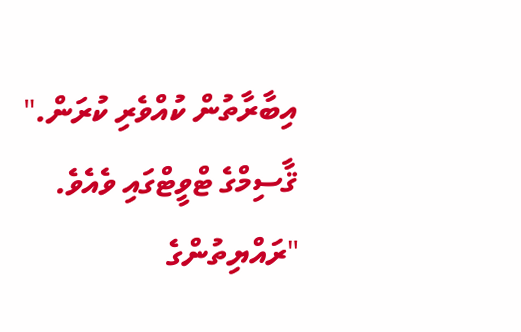އިބާރާތުން ކުއްވެރި ކުރަން." ޤާސިމްގެ ޓްވީޓްގައި ވެއެވެ.
"ރައްޔިތުންގެ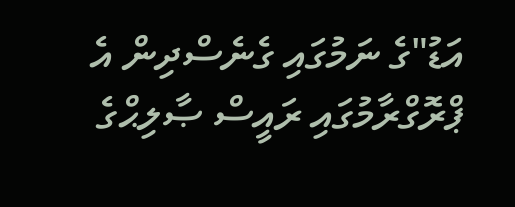އަޑު"ގެ ނަމުގައި ގެނެސްދިން އެ ޕްރޮގްރާމުގައި ރައީސް ޞާލިޙްގެ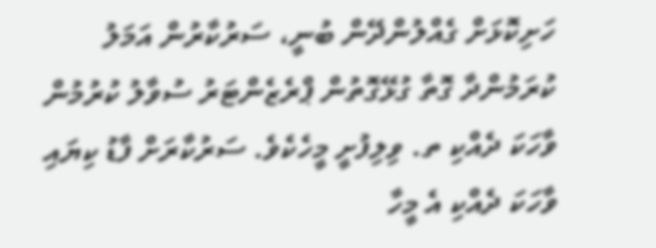ހަށިކޮޅަށް ގެއްލުންދޭން ބުނީ، ސަރުކާރުން އަމަލު ކުރަމުންދާ ގޮތާ ގުޅޭގޮތުން ޕްރެޒެންޓަރު ސުވާލު ކުރުމުން ވާހަކަ ދެއްކި ތ. ވިލިފުށީ މީހެކެވެ. ސަރުކާރަށް ފާޑު ކިޔައި ވާހަކަ ދެއްކި އެ މީހާ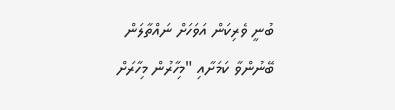ބުނީ ވެރިކަން އަވަހަށް ނައްތާލަން ބޭނުންވާ ކަމަށާއި "މިހާރުން މިހާރަށް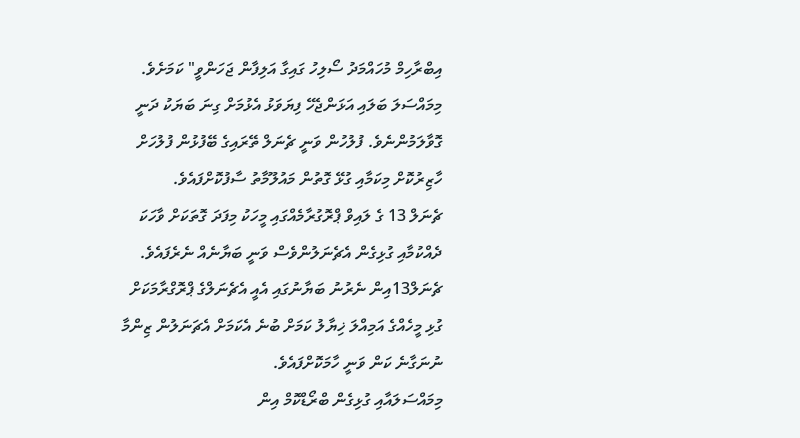އިބްރާހިމް މުހައްމަދު ސޯލިހު ގައިގާ އަލިފާން ޖަހަންވީ" ކަމަށެވެ.
މިމައްސަލަ ބަލައި އަޅަންޖެހޭ ފިޔަވަޅު އެޅުމަށް ގިނަ ބަޔަކު ދަނީ ގޮވާލަމުންނެވެ. ފުލުހުން ވަނީ ޗެނަލް ތޭރައިގެ ބޭފުޅުން ފުލުހަށް ހާޒިރުކޮށް މިކަމާއި ގުޅޭ ގޮތުން މައުލޫމާތު ސާފުކޮށްފައެވެ.
ޗެނަލް 13 ގެ ލައިވް ޕްރޮގުރާމެއްގައި މީހަކު މިފަދަ ގޮތަކަށް ވާހަކަ ދެއްކުމާއި ގުޅިގެން އެޗެނަލުންވެސް ވަނީ ބަޔާނެއް ނެރެފައެވެ. ޗެނަލް13އިން ނެރުނު ބަޔާނުގައި އެއީ އެޗެނަލްގެ ޕްރޮގްރާމަކަށް ގުޅި މީހެއްގެ އަމިއްލަ ޚިޔާލު ކަމަށް ބުނެ އެކަމަށް އެޗަނަލުން ޒިންމާ ނުނަގާނެ ކަން ވަނީ ހާމަކޮށްފައެވެ.
މިމައްސަލައާއި ގުޅިގެން ބްރޯޑްކޮމް އިން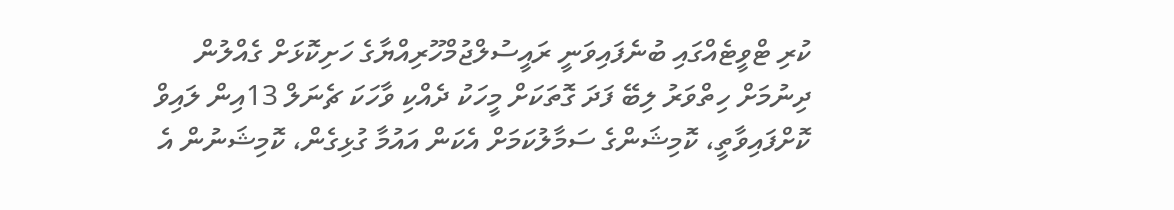ކުރި ޓްވީޓެއްގައި ބުނެފައިވަނީ ރައީސުލްޖުމްހޫރިއްޔާގެ ހަށިކޮޅަށް ގެއްލުން ދިނުމަށް ހިތްވަރު ލިބޭ ފަދަ ގޮތަކަށް މީހަކު ދެއްކި ވާހަކަ ޗެނަލް 13އިން ލައިވް ކޮށްފައިވާތީ، ކޮމިޝަންގެ ސަމާލުކަމަށް އެކަން އައުމާ ގުޅިގެން، ކޮމިޝަނުން އެ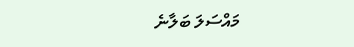މައްސަލަ ބަލާނެ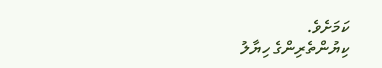ކަމަށެވެ.
ކިޔުންތެރިންގެ ހިޔާލު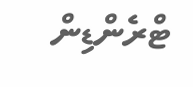ޓްރެންޑިން